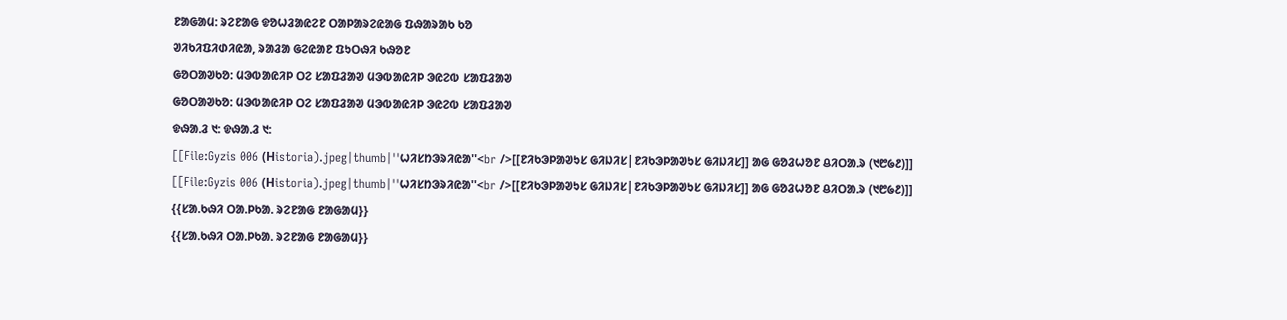ᱱᱟᱜᱟᱢ: ᱨᱮᱱᱟᱜ ᱫᱚᱦᱲᱟᱭᱮᱱ ᱛᱟᱞᱟᱨᱮᱭᱟᱜ ᱯᱷᱟᱨᱟᱠ ᱠᱚ
ᱣᱤᱠᱤᱯᱤᱰᱤᱭᱟ, ᱨᱟᱲᱟ ᱜᱮᱭᱟᱱ ᱯᱩᱛᱷᱤ ᱠᱷᱚᱱ
ᱜᱚᱛᱟᱣᱠᱚ: ᱢᱳᱵᱟᱭᱤᱞ ᱛᱮ ᱥᱟᱯᱲᱟᱣ ᱢᱳᱵᱟᱭᱤᱞ ᱳᱭᱮᱵ ᱥᱟᱯᱲᱟᱣ
ᱜᱚᱛᱟᱣᱠᱚ: ᱢᱳᱵᱟᱭᱤᱞ ᱛᱮ ᱥᱟᱯᱲᱟᱣ ᱢᱳᱵᱟᱭᱤᱞ ᱳᱭᱮᱵ ᱥᱟᱯᱲᱟᱣ
ᱫᱷᱟᱹᱲ ᱑: ᱫᱷᱟᱹᱲ ᱑:
[[File:Gyzis 006 (Ηistoria).jpeg|thumb|''ᱦᱤᱥᱴᱳᱨᱤᱭᱟ''<br />[[ᱱᱤᱠᱳᱞᱟᱣᱩᱥ ᱜᱤᱡᱤᱥ|ᱱᱤᱠᱳᱞᱟᱣᱩᱥ ᱜᱤᱡᱤᱥ]] ᱟᱜ ᱜᱚᱲᱦᱚᱱ ᱪᱤᱛᱟᱹᱨ (᱑᱘᱙᱒)]]
[[File:Gyzis 006 (Ηistoria).jpeg|thumb|''ᱦᱤᱥᱴᱳᱨᱤᱭᱟ''<br />[[ᱱᱤᱠᱳᱞᱟᱣᱩᱥ ᱜᱤᱡᱤᱥ|ᱱᱤᱠᱳᱞᱟᱣᱩᱥ ᱜᱤᱡᱤᱥ]] ᱟᱜ ᱜᱚᱲᱦᱚᱱ ᱪᱤᱛᱟᱹᱨ (᱑᱘᱙᱒)]]
{{ᱥᱟ.ᱠᱷᱤ ᱛᱟ.ᱞᱠᱟ. ᱨᱮᱱᱟᱜ ᱱᱟᱜᱟᱢ}}
{{ᱥᱟᱹᱠᱷᱤ ᱛᱟᱹᱞᱠᱟᱹ ᱨᱮᱱᱟᱜ ᱱᱟᱜᱟᱢ}}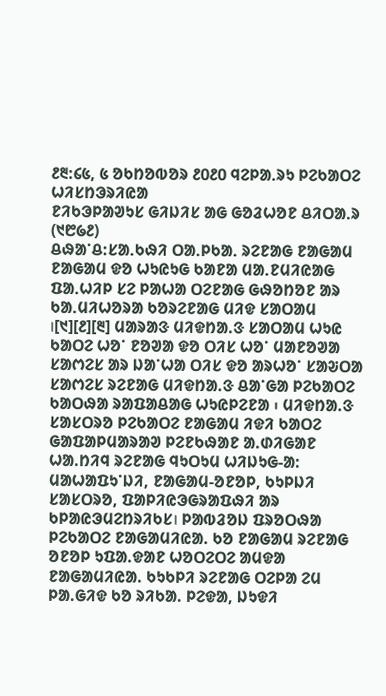᱒᱓:᱔᱕, ᱕ ᱚᱠᱴᱚᱵᱚᱨ ᱒᱐᱒᱐ ᱧᱮᱞᱟᱹᱨᱩ ᱞᱮᱠᱟᱛᱮ
ᱦᱤᱥᱴᱳᱨᱤᱭᱟ
ᱱᱤᱠᱳᱞᱟᱣᱩᱥ ᱜᱤᱡᱤᱥ ᱟᱜ ᱜᱚᱲᱦᱚᱱ ᱪᱤᱛᱟᱹᱨ (᱑᱘᱙᱒)
ᱪᱷᱟᱸᱪ:ᱥᱟᱹᱠᱷᱤ ᱛᱟᱹᱞᱠᱟᱹ ᱨᱮᱱᱟᱜ ᱱᱟᱜᱟᱢ ᱱᱟᱜᱟᱢ ᱫᱚ ᱦᱩᱭᱩᱜ ᱠᱟᱱᱟ ᱢᱟᱹᱱᱢᱤᱭᱟᱜ ᱯᱟᱹᱦᱤᱞ ᱥᱮ ᱞᱟᱦᱟ ᱛᱮᱱᱟᱜ ᱜᱷᱚᱴᱚᱱ ᱟᱨ ᱠᱟᱹᱢᱤᱦᱚᱨᱟ ᱠᱚᱨᱮᱱᱟᱜ ᱢᱤᱫ ᱥᱟᱛᱟᱢ ।[᱑][᱒][᱓] ᱢᱟᱨᱟᱝ ᱢᱤᱫᱴᱟ.ᱝ ᱥᱟᱛᱟᱢ ᱦᱩᱭ ᱠᱟᱛᱮ ᱦᱚᱸ ᱱᱚᱣᱟ ᱫᱚ ᱛᱤᱥ ᱦᱚᱸ ᱢᱟᱱᱚᱣᱟ ᱥᱟᱬᱮᱥ ᱟᱨ ᱡᱟᱸᱦᱟ ᱛᱤᱥ ᱫᱚ ᱟᱨᱦᱚᱸ ᱥᱟᱶᱛᱟ ᱥᱟᱬᱮᱥ ᱨᱮᱱᱟᱜ ᱢᱤᱫᱴᱟ.ᱝ ᱪᱟᱸᱜᱟ ᱞᱮᱠᱟᱛᱮ ᱠᱟᱛᱷᱟ ᱨᱟᱯᱟᱪᱟᱜ ᱦᱩᱭᱞᱮᱱᱟ ᱾ ᱢᱤᱫᱴᱟ.ᱝ ᱥᱟᱥᱛᱨᱚ ᱞᱮᱠᱟᱛᱮ ᱱᱟᱜᱟᱢ ᱤᱫᱤ ᱠᱟᱛᱮ ᱜᱟᱯᱟᱞᱢᱟᱨᱟᱣ ᱞᱮᱱᱠᱷᱟᱱ ᱟ.ᱰᱤᱜᱟᱱ ᱦᱟ.ᱴᱤᱧ ᱨᱮᱱᱟᱜ ᱧᱩᱛᱩᱢ ᱦᱤᱡᱩᱜ-ᱟ: ᱢᱟᱦᱟᱯᱩᱸᱡᱤ, ᱱᱟᱜᱟᱢ-ᱚᱱᱚᱞ, ᱠᱩᱞᱡᱤ ᱥᱟᱥᱛᱨᱚ, ᱯᱟᱞᱤᱭᱳᱜᱨᱟᱯᱷᱤ ᱟᱨ ᱠᱞᱟᱭᱳᱢᱮᱴᱨᱤᱠᱥ। ᱞᱟᱵᱲᱚᱡ ᱯᱨᱚᱛᱷᱟ ᱞᱮᱠᱟᱛᱮ ᱱᱟᱜᱟᱢᱤᱭᱟ. ᱠᱚ ᱱᱟᱜᱟᱢ ᱨᱮᱱᱟᱜ ᱚᱱᱚᱞ ᱩᱯᱟ.ᱫᱟᱱ ᱦᱚᱛᱮᱛᱮ ᱟᱢᱫᱟ ᱱᱟᱜᱟᱢᱤᱭᱟ. ᱠᱩᱠᱞᱤ ᱨᱮᱱᱟᱜ ᱛᱮᱞᱟ ᱮᱢ ᱞᱟ.ᱜᱤᱫ ᱠᱚ ᱨᱤᱠᱟ. ᱞᱮᱫᱟ, ᱡᱩᱫᱤ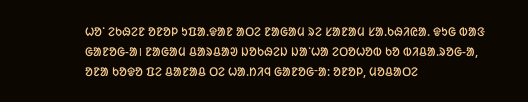ᱦᱚᱸ ᱮᱠᱷᱮᱱ ᱚᱱᱚᱞ ᱩᱯᱟ.ᱫᱟᱱ ᱟᱛᱮ ᱱᱟᱜᱟᱢ ᱨᱮ ᱥᱟᱱᱟᱢ ᱥᱟ.ᱠᱷᱤᱭᱟ. ᱫᱩᱜ ᱵᱟᱝ ᱜᱟᱱᱚᱜ-ᱟ। ᱱᱟᱜᱟᱢ ᱪᱟᱨᱪᱟᱣ ᱡᱚᱠᱷᱮᱡ ᱡᱟᱸᱦᱟ ᱮᱛᱚᱦᱚᱵ ᱠᱚ ᱵᱤᱪᱟ.ᱨᱚᱜ-ᱟ, ᱚᱱᱟ ᱠᱚᱫᱚ ᱯᱮ ᱪᱟᱱᱟᱪ ᱛᱮ ᱦᱟ.ᱴᱤᱧ ᱜᱟᱱᱚᱜᱼᱟ: ᱚᱱᱚᱞ, ᱢᱚᱪᱟᱛᱮ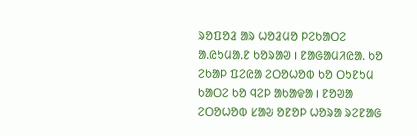ᱨᱚᱯᱚᱲ ᱟᱨ ᱦᱚᱲᱢᱚ ᱞᱮᱠᱟᱛᱮ ᱟ.ᱭᱩᱢᱟ.ᱱ ᱠᱚᱨᱟᱣ । ᱱᱟᱜᱟᱢᱤᱭᱟ. ᱠᱚ ᱮᱠᱟᱞ ᱯᱮᱭᱟ ᱮᱛᱚᱦᱚᱵ ᱠᱚ ᱛᱩᱱᱩᱢ ᱠᱟᱛᱮ ᱠᱚ ᱧᱮᱞ ᱟᱠᱟᱫᱟ । ᱱᱚᱣᱟ ᱮᱛᱚᱦᱚᱵ ᱥᱟᱶ ᱚᱱᱚᱞ ᱦᱚᱨᱟ ᱨᱮᱱᱟᱜ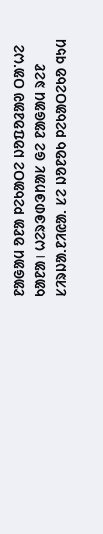ᱱᱟᱜᱟᱢ ᱚᱱᱟ ᱞᱮᱠᱟᱛᱮ ᱡᱚᱯᱚᱲᱟᱣ ᱛᱟᱸᱦᱮ ᱠᱟᱱᱟ। ᱦᱮᱨᱳᱰᱳᱴᱟᱥ ᱜᱮ ᱱᱟᱜᱟᱢ ᱨᱮᱱ ᱥᱤᱨᱡᱟ.ᱱᱤᱭᱟ. ᱥᱮ ᱡᱚᱱᱚᱠ ᱞᱮᱠᱟᱛᱮᱠᱚ ᱧᱩᱢ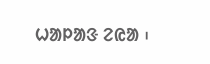ᱦᱟᱞᱟᱝ ᱮᱭᱟ ᱾